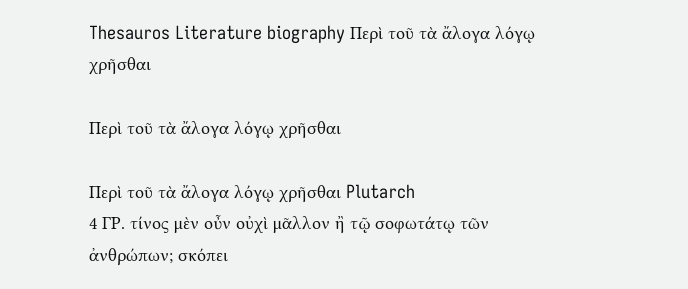Thesauros Literature biography Περὶ τοῦ τὰ ἄλογα λόγῳ χρῆσθαι

Περὶ τοῦ τὰ ἄλογα λόγῳ χρῆσθαι

Περὶ τοῦ τὰ ἄλογα λόγῳ χρῆσθαι Plutarch
4 ΓΡ. τίνος μὲν οὖν οὐχὶ μᾶλλον ἢ τῷ σοφωτάτῳ τῶν ἀνθρώπων; σκόπει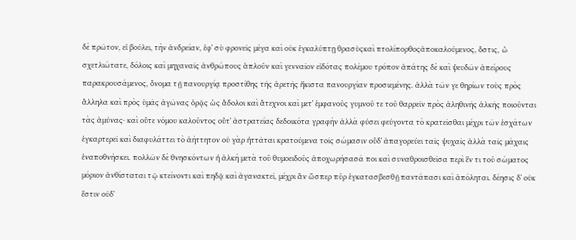δὲ πρῶτον, εἰ βούλει, τὴν ἀνδρείαν, ἐφʼ σὺ φρονεῖς μέγα καὶ οὐκ ἐγκαλύπτῃ θρασὺςκαὶ πτολίπορθοςἀποκαλούμενος, ὅστις, ὦ σχετλιώτατε, δόλοις καὶ μηχαναῖς ἀνθρώπους ἁπλοῦν καὶ γενναῖον εἰδότας πολέμου τρόπον ἀπάτης δὲ καὶ ψευδῶν ἀπείρους παρακρουσάμενος, ὄνομα τῇ πανουργίᾳ προστίθης τῆς ἀρετῆς ἥκιστα πανουργίαν προσιεμένης. ἀλλὰ τῶν γε θηρίων τοὺς πρὸς ἄλληλα καὶ πρὸς ὑμᾶς ἀγῶνας ὁρᾷς ὡς ἄδολοι καὶ ἄτεχνοι καὶ μετʼ ἐμφανοῦς γυμνοῦ τε τοῦ θαρρεῖν πρὸς ἀληθινῆς ἀλκῆς ποιοῦνται τὰς ἀμύνας· καὶ οὔτε νόμου καλοῦντος οὔτʼ ἀστρατείας δεδοικότα γραφὴν ἀλλὰ φύσει φεύγοντα τὸ κρατεῖσθαι μέχρι τῶν ἐσχάτων ἐγκαρτερεῖ καὶ διαφυλάττει τὸ ἀήττητον οὐ γὰρ ἡττᾶται κρατούμενα τοῖς σώμασιν οὔδʼ ἀπαγορεύει ταῖς ψυχαῖς ἀλλὰ ταῖς μάχαις ἐναποθνήσκει. πολλῶν δὲ θνησκόντων ἡ ἀλκὴ μετὰ τοῦ θυμοειδοῦς ἀποχωρήσασά ποι καὶ συναθροισθεῖσα περὶ ἕν τι τοῦ σώματος μόριον ἀνθίσταται τῷ κτείνοντι καὶ πηδᾷ καὶ ἀγανακτεῖ, μέχρι ἂν ὥσπερ πῦρ ἐγκατασβεσθῇ παντάπασι καὶ ἀπόληται. δέησις δʼ οὐκ ἔστιν οὐδʼ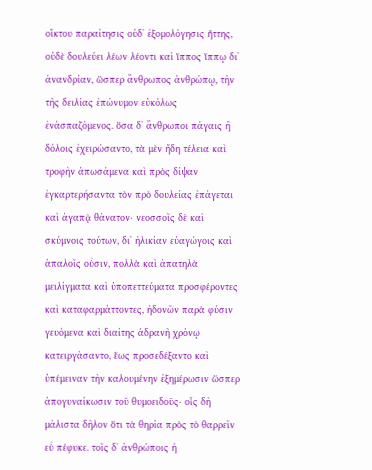οἴκτου παραίτησις οὐδʼ ἐξομολόγησις ἥττης, οὐδὲ δουλεύει λέων λέοντι καὶ ἵππος ἵππῳ διʼ ἀνανδρίαν, ὥσπερ ἄνθρωπος ἀνθρώπῳ, τὴν τῆς δειλίας ἐπώνυμον εὐκόλως ἐνἀσπαζόμενος. ὅσα δʼ ἄνθρωποι πάγαις ἢ δόλοις ἐχειρώσαντο, τὰ μὲν ἤδη τέλεια καὶ τροφὴν ἀπωσάμενα καὶ πρὸς δίψαν ἐγκαρτερήσαντα τὸν πρὸ δουλείας ἐπάγεται καὶ ἀγαπᾷ θάνατον· νεοσσοῖς δὲ καὶ σκύμνοις τούτων, διʼ ἡλικίαν εὐαγώγοις καὶ ἁπαλοῖς οὖσιν, πολλὰ καὶ ἀπατηλὰ μειλίγματα καὶ ὑποπεττεύματα προσφέροντες καὶ καταφαρμάττοντες, ἡδονῶν παρὰ φύσιν γευόμενα καὶ διαίτης ἀδρανῆ χρόνῳ κατειργάσαντο, ἕως προσεδέξαντο καὶ ὑπέμειναν τὴν καλουμένην ἐξημέρωσιν ὥσπερ ἀπογυναίκωσιν τοῦ θυμοειδοῦς· οἷς δὴ μάλιστα δῆλον ὅτι τὰ θηρία πρὸς τὸ θαρρεῖν εὖ πέφυκε. τοῖς δʼ ἀνθρώποις ἡ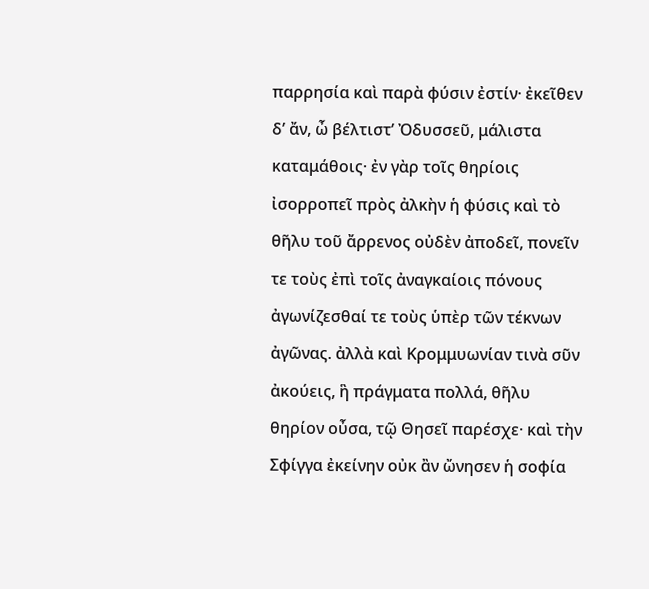παρρησία καὶ παρὰ φύσιν ἐστίν· ἐκεῖθεν δʼ ἄν, ὦ βέλτιστʼ Ὀδυσσεῦ, μάλιστα καταμάθοις· ἐν γὰρ τοῖς θηρίοις ἰσορροπεῖ πρὸς ἀλκὴν ἡ φύσις καὶ τὸ θῆλυ τοῦ ἄρρενος οὐδὲν ἀποδεῖ, πονεῖν τε τοὺς ἐπὶ τοῖς ἀναγκαίοις πόνους ἀγωνίζεσθαί τε τοὺς ὑπὲρ τῶν τέκνων ἀγῶνας. ἀλλὰ καὶ Κρομμυωνίαν τινὰ σῦν ἀκούεις, ἣ πράγματα πολλά, θῆλυ θηρίον οὖσα, τῷ Θησεῖ παρέσχε· καὶ τὴν Σφίγγα ἐκείνην οὐκ ἂν ὤνησεν ἡ σοφία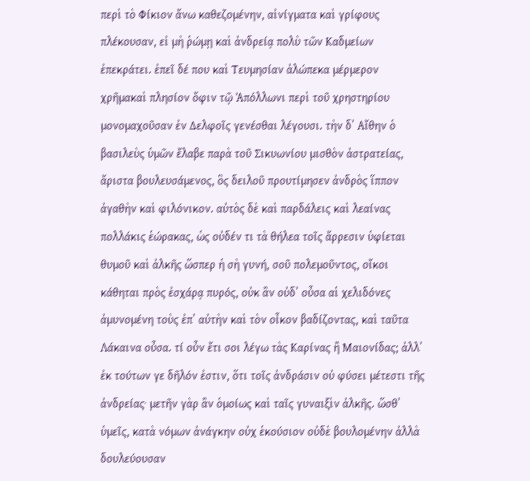περὶ τὸ Φίκιον ἄνω καθεζομένην, αἰνίγματα καὶ γρίφους πλέκουσαν, εἰ μὴ ῥώμῃ καὶ ἀνδρείᾳ πολὺ τῶν Καδμείων ἐπεκράτει. ἐπεῖ δέ που καὶ Τευμησίαν ἀλώπεκα μέρμερον χρῆμακαὶ πλησίον ὄφιν τῷ Ἀπόλλωνι περὶ τοῦ χρηστηρίου μονομαχοῦσαν ἐν Δελφοῖς γενέσθαι λέγουσι. τὴν δʼ Αἴθην ὁ βασιλεὺς ὑμῶν ἔλαβε παρὰ τοῦ Σικυωνίου μισθὸν ἀστρατείας, ἄριστα βουλευσάμενος, ὃς δειλοῦ προυτίμησεν ἀνδρὸς ἵππον ἀγαθὴν καὶ φιλόνικον. αὐτὸς δὲ καὶ παρδάλεις καὶ λεαίνας πολλάκις ἑώρακας, ὡς οὐδέν τι τὰ θήλεα τοῖς ἄρρεσιν ὑφίεται θυμοῦ καὶ ἀλκῆς ὥσπερ ἡ σὴ γυνή, σοῦ πολεμοῦντος, οἴκοι κάθηται πρὸς ἐσχάρᾳ πυρός, οὐκ ἂν οὐδʼ οὖσα αἱ χελιδόνες ἀμυνομένη τοὺς ἐπʼ αὐτὴν καὶ τὸν οἶκον βαδίζοντας, καὶ ταῦτα Λάκαινα οὖσα. τί οὖν ἔτι σοι λέγω τὰς Καρίνας ἢ Μαιονίδας; ἀλλʼ ἐκ τούτων γε δῆλόν ἐστιν, ὅτι τοῖς ἀνδράσιν οὐ φύσει μέτεστι τῆς ἀνδρείας· μετῆν γὰρ ἂν ὁμοίως καὶ ταῖς γυναιξὶν ἀλκῆς. ὥσθʼ ὑμεῖς, κατὰ νόμων ἀνάγκην οὐχ ἑκούσιον οὐδὲ βουλομένην ἀλλὰ δουλεύουσαν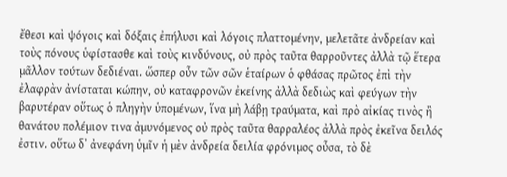ἔθεσι καὶ ψόγοις καὶ δόξαις ἐπήλυσι καὶ λόγοις πλαττομένην, μελετᾶτε ἀνδρείαν καὶ τοὺς πόνους ὑφίστασθε καὶ τοὺς κινδύνους, οὐ πρὸς ταῦτα θαρροῦντες ἀλλὰ τῷ ἕτερα μᾶλλον τούτων δεδιέναι. ὥσπερ οὖν τῶν σῶν ἑταίρων ὁ φθάσας πρῶτος ἐπὶ τὴν ἐλαφρὰν ἀνίσταται κώπην, οὐ καταφρονῶν ἐκείνης ἀλλὰ δεδιὼς καὶ φεύγων τὴν βαρυτέραν οὕτως ὁ πληγὴν ὑπομένων, ἵνα μὴ λάβῃ τραύματα, καὶ πρὸ αἰκίας τινὸς ἢ θανάτου πολέμιον τινα ἀμυνόμενος οὐ πρὸς ταῦτα θαρραλέος ἀλλὰ πρὸς ἐκεῖνα δειλός ἐστιν. οὕτω δʼ ἀνεφάνη ὑμῖν ἡ μὲν ἀνδρεία δειλία φρόνιμος οὖσα, τὸ δὲ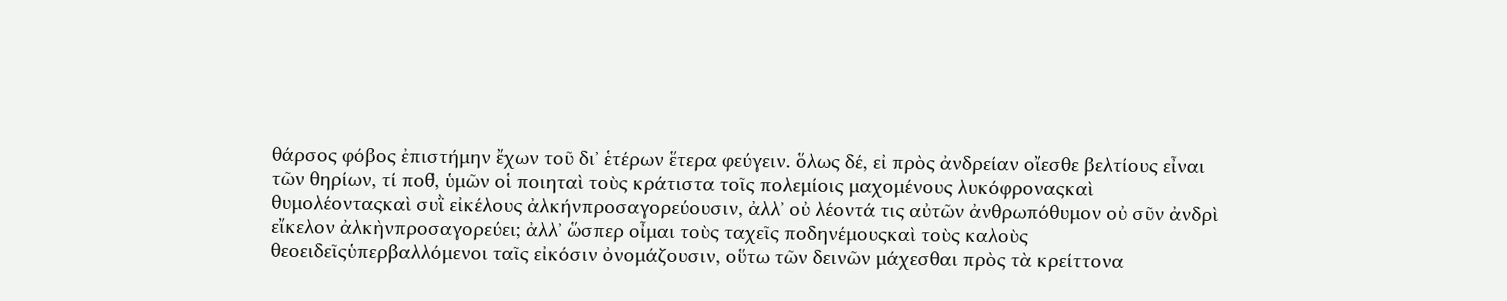θάρσος φόβος ἐπιστήμην ἔχων τοῦ διʼ ἑτέρων ἕτερα φεύγειν. ὅλως δέ, εἰ πρὸς ἀνδρείαν οἴεσθε βελτίους εἶναι τῶν θηρίων, τί ποθ̓, ὑμῶν οἱ ποιηταὶ τοὺς κράτιστα τοῖς πολεμίοις μαχομένους λυκόφροναςκαὶ θυμολέονταςκαὶ συῒ εἰκέλους ἀλκήνπροσαγορεύουσιν, ἀλλʼ οὐ λέοντά τις αὐτῶν ἀνθρωπόθυμον οὐ σῦν ἀνδρὶ εἴκελον ἀλκὴνπροσαγορεύει; ἀλλʼ ὥσπερ οἶμαι τοὺς ταχεῖς ποδηνέμουςκαὶ τοὺς καλοὺς θεοειδεῖςὑπερβαλλόμενοι ταῖς εἰκόσιν ὀνομάζουσιν, οὕτω τῶν δεινῶν μάχεσθαι πρὸς τὰ κρείττονα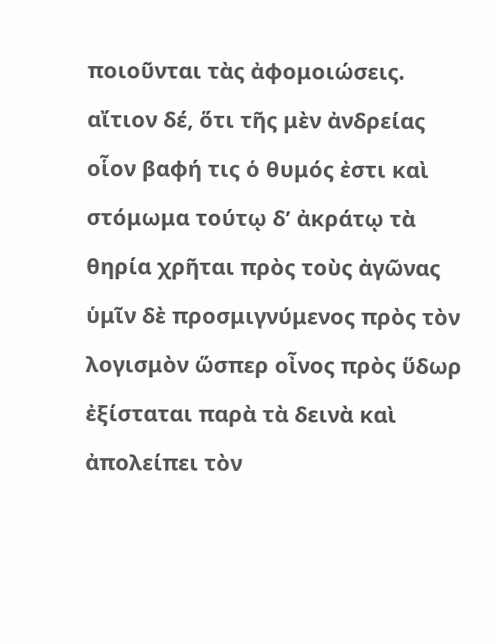ποιοῦνται τὰς ἀφομοιώσεις. αἴτιον δέ, ὅτι τῆς μὲν ἀνδρείας οἷον βαφή τις ὁ θυμός ἐστι καὶ στόμωμα τούτῳ δʼ ἀκράτῳ τὰ θηρία χρῆται πρὸς τοὺς ἀγῶνας ὑμῖν δὲ προσμιγνύμενος πρὸς τὸν λογισμὸν ὥσπερ οἶνος πρὸς ὕδωρ ἐξίσταται παρὰ τὰ δεινὰ καὶ ἀπολείπει τὸν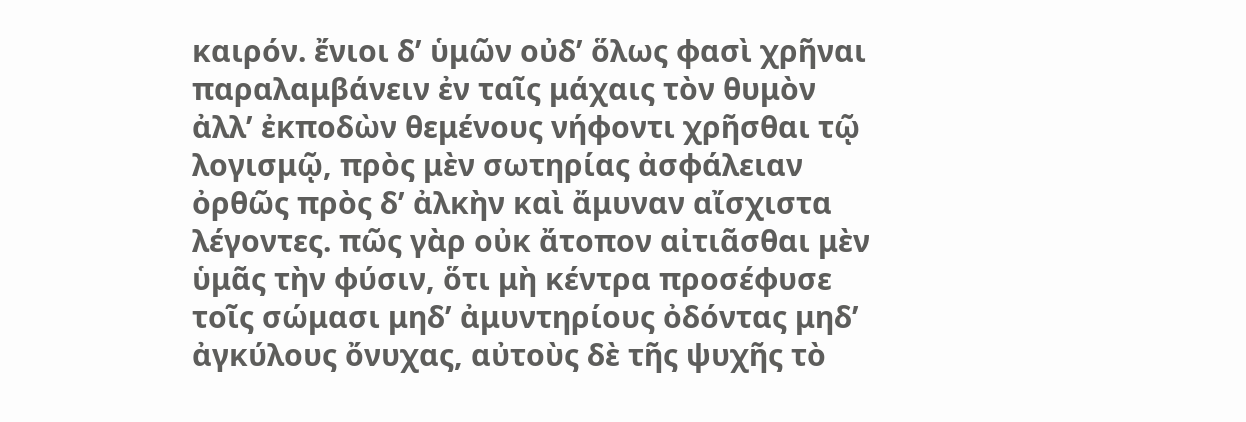καιρόν. ἔνιοι δʼ ὑμῶν οὐδʼ ὅλως φασὶ χρῆναι παραλαμβάνειν ἐν ταῖς μάχαις τὸν θυμὸν ἀλλʼ ἐκποδὼν θεμένους νήφοντι χρῆσθαι τῷ λογισμῷ, πρὸς μὲν σωτηρίας ἀσφάλειαν ὀρθῶς πρὸς δʼ ἀλκὴν καὶ ἄμυναν αἴσχιστα λέγοντες. πῶς γὰρ οὐκ ἄτοπον αἰτιᾶσθαι μὲν ὑμᾶς τὴν φύσιν, ὅτι μὴ κέντρα προσέφυσε τοῖς σώμασι μηδʼ ἀμυντηρίους ὀδόντας μηδʼ ἀγκύλους ὄνυχας, αὐτοὺς δὲ τῆς ψυχῆς τὸ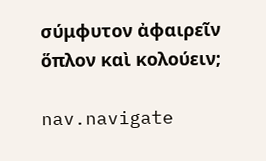σύμφυτον ἀφαιρεῖν ὅπλον καὶ κολούειν;

nav.navigate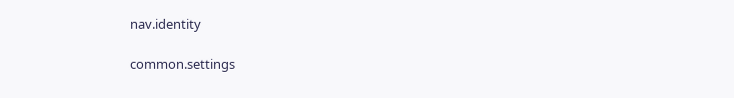nav.identity

common.settings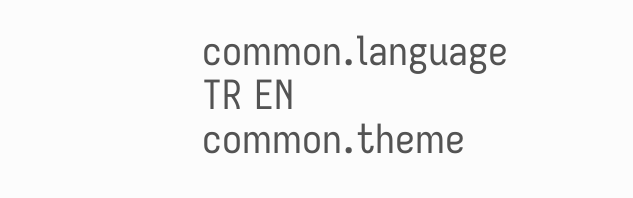common.language
TR EN
common.theme